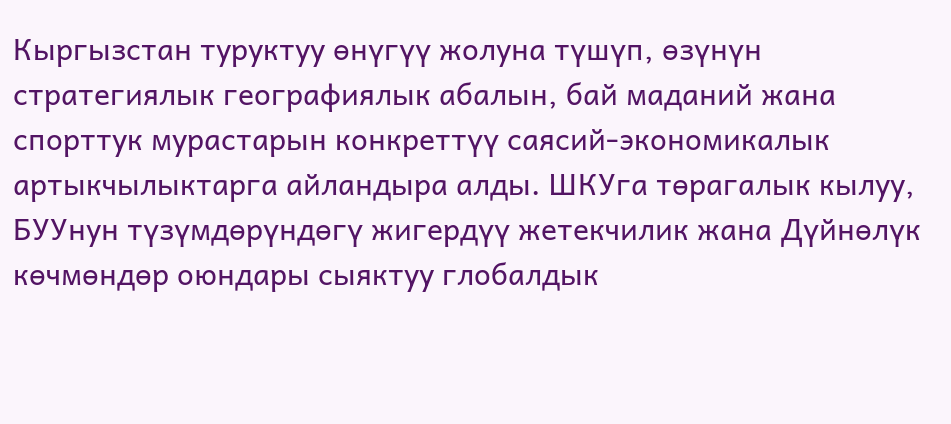Кыргызстан туруктуу өнүгүү жолуна түшүп, өзүнүн стратегиялык географиялык абалын, бай маданий жана спорттук мурастарын конкреттүү саясий-экономикалык артыкчылыктарга айландыра алды. ШКУга төрагалык кылуу, БУУнун түзүмдөрүндөгү жигердүү жетекчилик жана Дүйнөлүк көчмөндөр оюндары сыяктуу глобалдык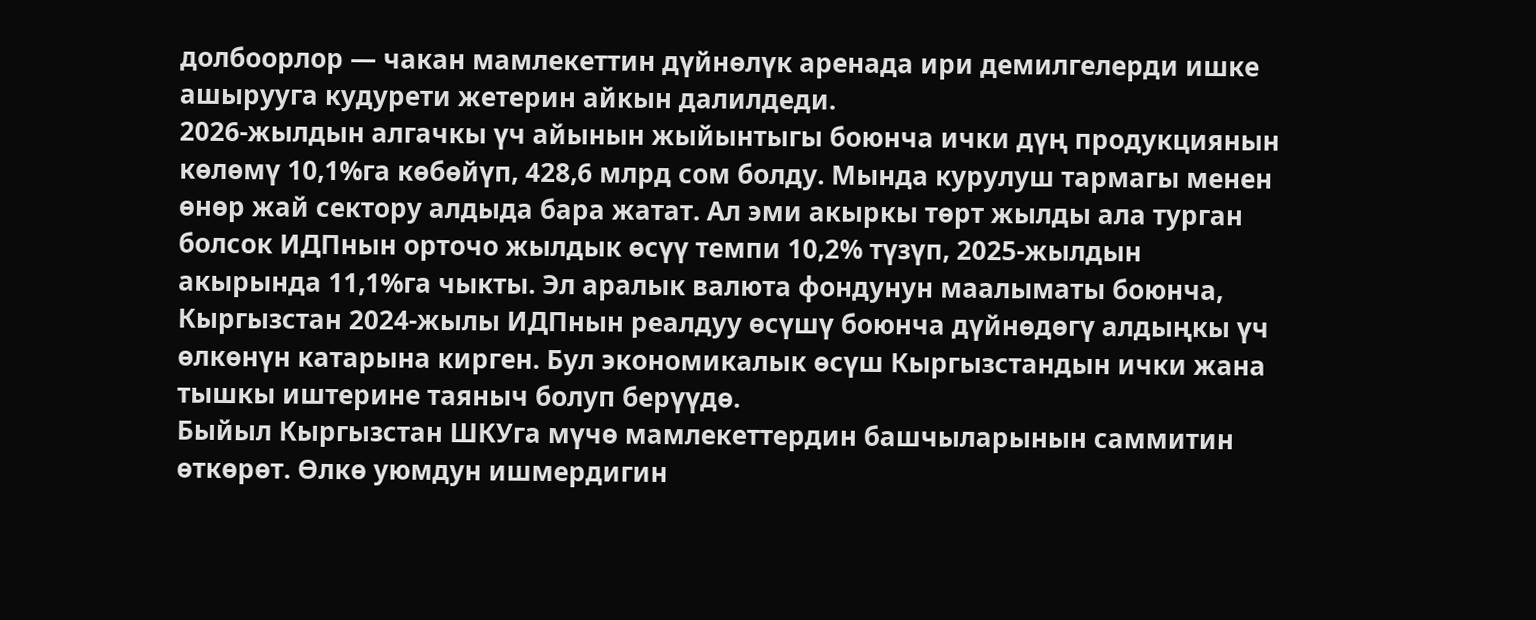долбоорлор — чакан мамлекеттин дүйнөлүк аренада ири демилгелерди ишке ашырууга кудурети жетерин айкын далилдеди.
2026-жылдын алгачкы үч айынын жыйынтыгы боюнча ички дүң продукциянын көлөмү 10,1%га көбөйүп, 428,6 млрд сом болду. Мында курулуш тармагы менен өнөр жай сектору алдыда бара жатат. Ал эми акыркы төрт жылды ала турган болсок ИДПнын орточо жылдык өсүү темпи 10,2% түзүп, 2025-жылдын акырында 11,1%га чыкты. Эл аралык валюта фондунун маалыматы боюнча, Кыргызстан 2024-жылы ИДПнын реалдуу өсүшү боюнча дүйнөдөгү алдыңкы үч өлкөнүн катарына кирген. Бул экономикалык өсүш Кыргызстандын ички жана тышкы иштерине таяныч болуп берүүдө.
Быйыл Кыргызстан ШКУга мүчө мамлекеттердин башчыларынын саммитин өткөрөт. Өлкө уюмдун ишмердигин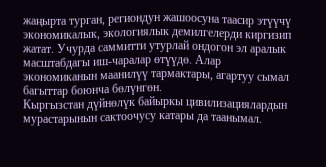жаңырта турган, региондун жашоосуна таасир этүүчү экономикалык, экологиялык демилгелерди киргизип жатат. Учурда саммитти утурлай ондогон эл аралык масштабдагы иш-чаралар өтүүдө. Алар экономиканын маанилүү тармактары, агартуу сымал багыттар боюнча бөлүнгөн.
Кыргызстан дүйнөлүк байыркы цивилизациялардын мурастарынын сактоочусу катары да таанымал.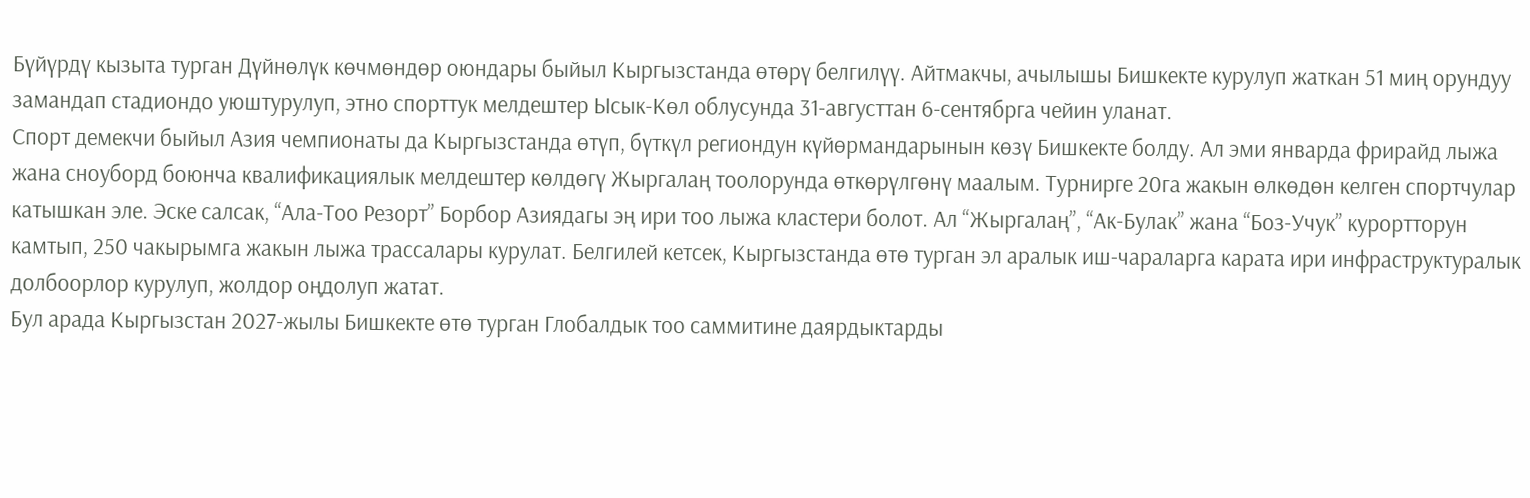Бүйүрдү кызыта турган Дүйнөлүк көчмөндөр оюндары быйыл Кыргызстанда өтөрү белгилүү. Айтмакчы, ачылышы Бишкекте курулуп жаткан 51 миң орундуу замандап стадиондо уюштурулуп, этно спорттук мелдештер Ысык-Көл облусунда 31-августтан 6-сентябрга чейин уланат.
Спорт демекчи быйыл Азия чемпионаты да Кыргызстанда өтүп, бүткүл региондун күйөрмандарынын көзү Бишкекте болду. Ал эми январда фрирайд лыжа жана сноуборд боюнча квалификациялык мелдештер көлдөгү Жыргалаң тоолорунда өткөрүлгөнү маалым. Турнирге 20га жакын өлкөдөн келген спортчулар катышкан эле. Эске салсак, “Ала-Тоо Резорт” Борбор Азиядагы эң ири тоо лыжа кластери болот. Ал “Жыргалаң”, “Ак-Булак” жана “Боз-Учук” курортторун камтып, 250 чакырымга жакын лыжа трассалары курулат. Белгилей кетсек, Кыргызстанда өтө турган эл аралык иш-чараларга карата ири инфраструктуралык долбоорлор курулуп, жолдор оңдолуп жатат.
Бул арада Кыргызстан 2027-жылы Бишкекте өтө турган Глобалдык тоо саммитине даярдыктарды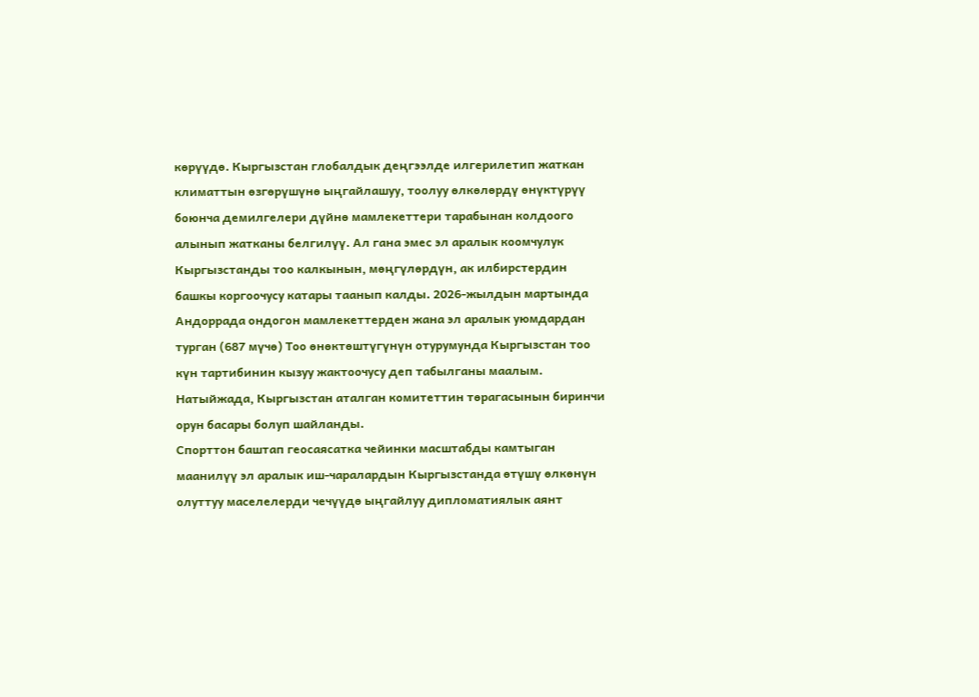көрүүдө. Кыргызстан глобалдык деңгээлде илгерилетип жаткан климаттын өзгөрүшүнө ыңгайлашуу, тоолуу өлкөлөрдү өнүктүрүү боюнча демилгелери дүйнө мамлекеттери тарабынан колдоого алынып жатканы белгилүү. Ал гана эмес эл аралык коомчулук Кыргызстанды тоо калкынын, мөңгүлөрдүн, ак илбирстердин башкы коргоочусу катары таанып калды. 2026-жылдын мартында Андоррада ондогон мамлекеттерден жана эл аралык уюмдардан турган (687 мүчө) Тоо өнөктөштүгүнүн отурумунда Кыргызстан тоо күн тартибинин кызуу жактоочусу деп табылганы маалым. Натыйжада, Кыргызстан аталган комитеттин төрагасынын биринчи орун басары болуп шайланды.
Спорттон баштап геосаясатка чейинки масштабды камтыган маанилүү эл аралык иш-чаралардын Кыргызстанда өтүшү өлкөнүн олуттуу маселелерди чечүүдө ыңгайлуу дипломатиялык аянт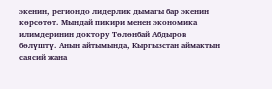экенин, региондо лидерлик дымагы бар экенин көрсөтөт. Мындай пикири менен экономика илимдеринин доктору Төлөнбай Абдыров бөлүштү. Анын айтымында, Кыргызстан аймактын саясий жана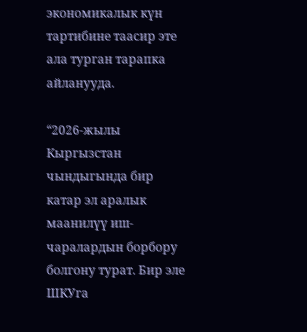экономикалык күн тартибине таасир эте ала турган тарапка айланууда.

“2026-жылы Кыргызстан чындыгында бир катар эл аралык маанилүү иш-чаралардын борбору болгону турат. Бир эле ШКУга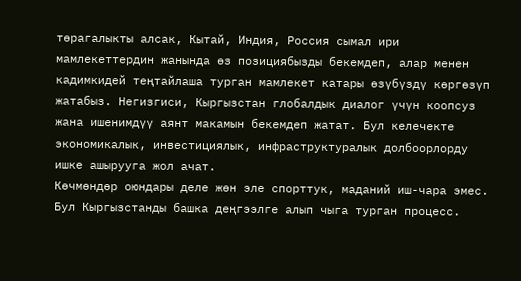төрагалыкты алсак, Кытай, Индия, Россия сымал ири мамлекеттердин жанында өз позициябызды бекемдеп, алар менен кадимкидей теңтайлаша турган мамлекет катары өзүбүздү көргөзүп жатабыз. Негизгиси, Кыргызстан глобалдык диалог үчүн коопсуз жана ишенимдүү аянт макамын бекемдеп жатат. Бул келечекте экономикалык, инвестициялык, инфраструктуралык долбоорлорду ишке ашырууга жол ачат.
Көчмөндөр оюндары деле жөн эле спорттук, маданий иш-чара эмес. Бул Кыргызстанды башка деңгээлге алып чыга турган процесс.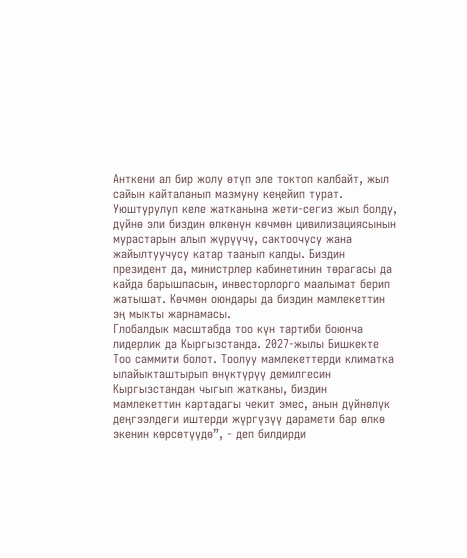Анткени ал бир жолу өтүп эле токтоп калбайт, жыл сайын кайталанып мазмуну кеңейип турат. Уюштурулуп келе жатканына жети-сегиз жыл болду, дүйнө эли биздин өлкөнүн көчмөн цивилизациясынын мурастарын алып жүрүүчү, сактоочусу жана жайылтуучусу катар таанып калды. Биздин президент да, министрлер кабинетинин төрагасы да кайда барышпасын, инвесторлорго маалымат берип жатышат. Көчмөн оюндары да биздин мамлекеттин эң мыкты жарнамасы.
Глобалдык масштабда тоо күн тартиби боюнча лидерлик да Кыргызстанда. 2027-жылы Бишкекте Тоо саммити болот. Тоолуу мамлекеттерди климатка ылайыкташтырып өнүктүрүү демилгесин Кыргызстандан чыгып жатканы, биздин мамлекеттин картадагы чекит эмес, анын дүйнөлүк деңгээлдеги иштерди жүргүзүү дарамети бар өлкө экенин көрсөтүүдө”, - деп билдирди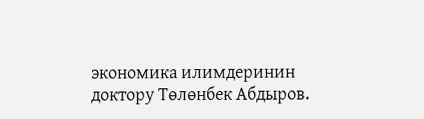экономика илимдеринин доктору Төлөнбек Абдыров.